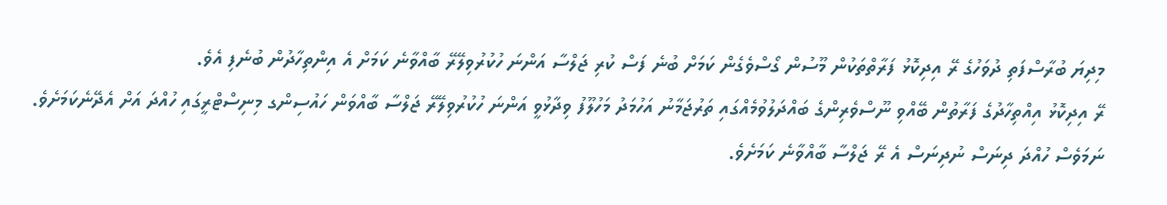މިދިޔަ ބުރާސްފަތި ދުވަހުގެ ރޭ އިދިކޮޅު ފަރާތްތަކުން މޫސުން ގޯސްވެގެން ކަމަށް ބުނެ ފަސް ކުރި ޖަލްސާ އަންނަ ހުކުރުވިލޭރޭ ބާއްވާނެ ކަމަށް އެ އިންތިހާދުން ބުނެފި އެވެ.
ރޭ އިދިކޮޅު އިއްތިހާދުގެ ފަރާތުން ބޭއްވި ނޫސްވެރިންގެ ބައްދަލުވުމެއްގައި ތަރުޖަމާނު އަހުމަދު މަހުލޫފު ވިދާޅުވީ އަންނަ ހުކުރުވިލޭރޭ ޖަލްސާ ބާއްވަން ހައުސިންގ މިނިސްޓްރީގައި ހުއްދަ އަށް އެދޭނެކަމަށެވެ. ނަމަވެސް ހުއްދަ ދިނަސް ނުދިނަސް އެ ރޭ ޖަލްސާ ބާއްވާނެ ކަމަށެވެ.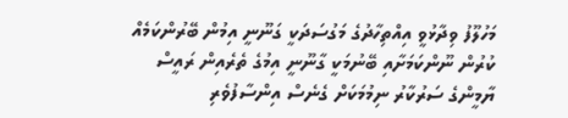މަހުލޫފު ވިދާޅުވީ އިއްތިހާދުގެ މަގުސަދަކީ ގަނޫނީ އިމުން ބޭރުންކަމެއް ކުރުން ނޫންކަމަށާއި ބޭނުމަކީ ގާނޫނީ އިމުގެ ތެރެއިން ރައީސް ޔާމީންގެ ސަރުކާރު ނިމުމަކަށް ގެނެސް އިންސާފުވެރި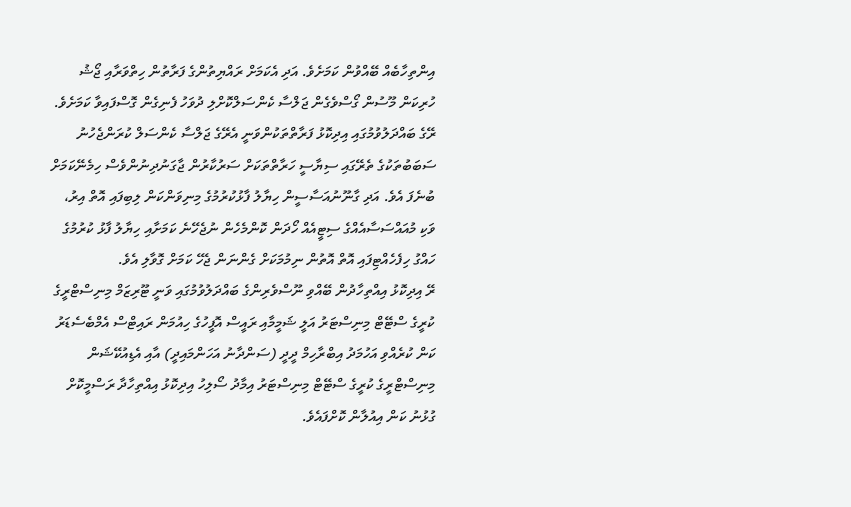އިންތިހާބެއް ބޭއްވުން ކަމަށެވެ. އަދި އެކަމަށް ރައްޔިތުންގެ ފަރާތުން ހިތްވަރާއި ޖޯޝު ހުރިކަން މޫސުން ގޯސްވެގެން ޖަލްސާ ކެންސަލްކޮށްލި ދުވަހު ފެނިގެން ގޮސްފައިވާ ކަމަށެވެ.
ރޭގެ ބައްދަލުވުމުގައި އިދިކޮޅު ފަރާތްތަކުންވަނީ އެރޭގެ ޖަލްސާ ކެންސަލް ކުރަންޖެހުނު ސަބަބުތަކުގެ ތެރޭގައި ސިޔާސީ ހަރާތްތަކަށް ސަރުކާރުން ޖާގަނުދިނުންވެސް ހިމެނޭކަމަށް ބުނެފަ އެވެ. އަދި ގާނޫނުއަސާސީން ހިޔާލު ފާޅުކުރުމުގެ މިނިވަންކަން ލިބިފައި އޮތް އިރު، ވަކި މުއައްސަސާއެއްގެ ސިޓީއެއް ހޯދަން ކޮންމެހެން ނުޖެހޭނެ ކަމަށާއި ހިޔާލު ފާޅު ކުރުމުގެ ހައްގު ހިފެހެއްޓިފައި އޮތް އޮތުން ނިމުމަކަށް ގެންނަން ޖެހޭ ކަމަށް ގޮވާލި އެވެ.
ރޭ އިދިކޮޅު އިއްތިހާދުން ބޭއްވި ނޫސްވެރިންގެ ބައްދަލުވުމުގައި ވަނީ ޓޫރިޒަމް މިނިސްޓްރީގެ ކުރީގެ ސްޓޭޓް މިނިސްޓަރު އަލީ ޝަމީމާއި ރައީސް އޮފީހުގެ ހިއުމަން ރައިޓްސް އެމްބެސެޑަރު ކަން ކުރެއްވި އަހުމަދު އިބްރާހިމް ދީދީ (ސަންދާނު އަހަންމައިދީ) އާއި އެޑިއުކޭޝަން މިނިސްޓްރީގެ ކުރީގެ ސްޓޭޓް މިނިސްޓަރު އިމާދު ސޯލިހު އިދިކޮޅު އިއްތިހާދާ ރަސްމީކޮށް ގުޅުނު ކަން އިއުލާން ކޮށްފައެވެ.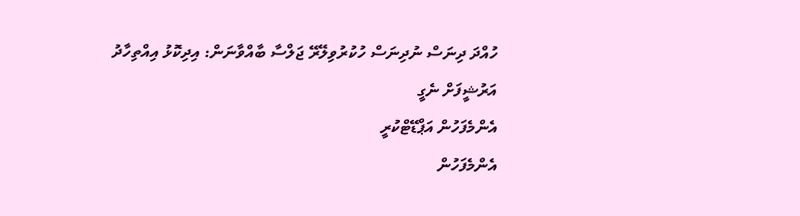ހުއްދަ ދިނަސް ނުދިނަސް ހުކުރުވިލޭރޭ ޖަލްސާ ބާއްވާނަން: އިދިކޮޅު އިއްތިހާދު
އަރުޝީފަށް ނެގީ
އެންމެފަހުން އަޕްޑޭޓްކުރީ
އެންމެފަހުން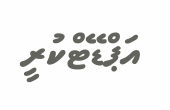އަޕްޑޭޓްކުރީ